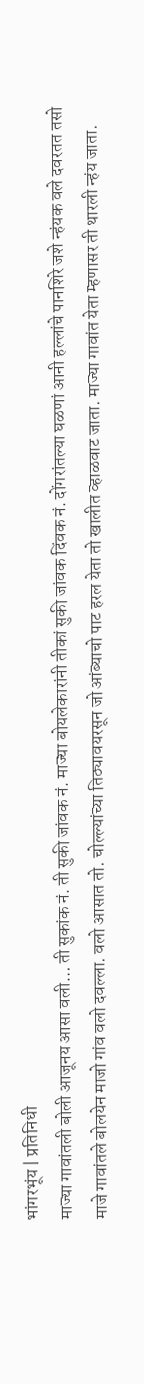भांगरभूंय | प्रतिनिधी
माज्या गावांतली बोली आजूनय आसा वली… ती सुकांक नं. ती सुकी जांवक नं. माज्या बोयलेकारांनी तीकां सुकी जांवक दिंवक नं. दोंगरांतल्या घळणां आनी हल्लांचे पानशिरे जशे न्हंयक वले दवरतत तसो माजे गावांतले बोलयेन माजो गांव वलो दवल्ला. वलो आसात तो. चोल्ल्यांच्या तिठ्यावयरसून जो आंब्याचो पाट हरल येता तो खालीत व्हाळवाट जाता. माज्या गावांत येता म्हणासर ती थारली न्हंय जाता.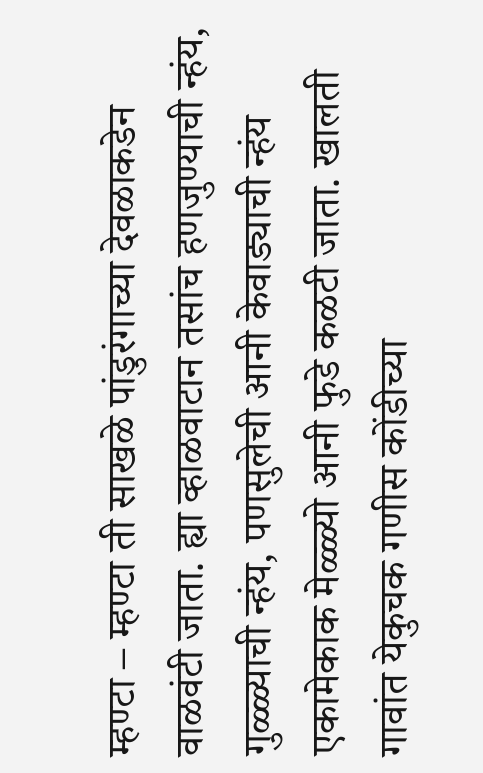म्हण्टा – म्हण्टा ती साखळे पांडुरंगाच्या देवळाकडेन वाळवंटी जाता. ह्या व्हाळवाटान तसांच हणजुण्याची न्हंय, गुळ्ळ्याची न्हंय, पणसुलेची आनी केवाड्याची न्हंय एकामेकाक मेळ्ळ्यो आनी फुडे कळटी जाता. खालती गावांत येकुचक गणीस कोंडीच्या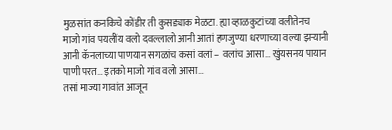मुळसांत कनकिचे कोंडीर ती कुसड्याक मेळटा. ह्या व्हाळकुटांच्या वलीतेनच माजो गांव पयलींय वलो दवल्लालो आनी आतां हणजुण्या धरणाच्या वल्या झऱ्यानी आनी कॅनलाच्या पाणयान सगळांच कसां वलां – वलांच आसा… खुंयसनय पायान पाणी परत… इतको माजो गांव वलो आसा…
तसां माज्या गावांत आजून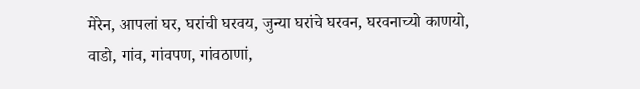मेरेन, आपलां घर, घरांची घरवय, जुन्या घरांचे घरवन, घरवनाच्यो काणयो, वाडो, गांव, गांवपण, गांवठाणां,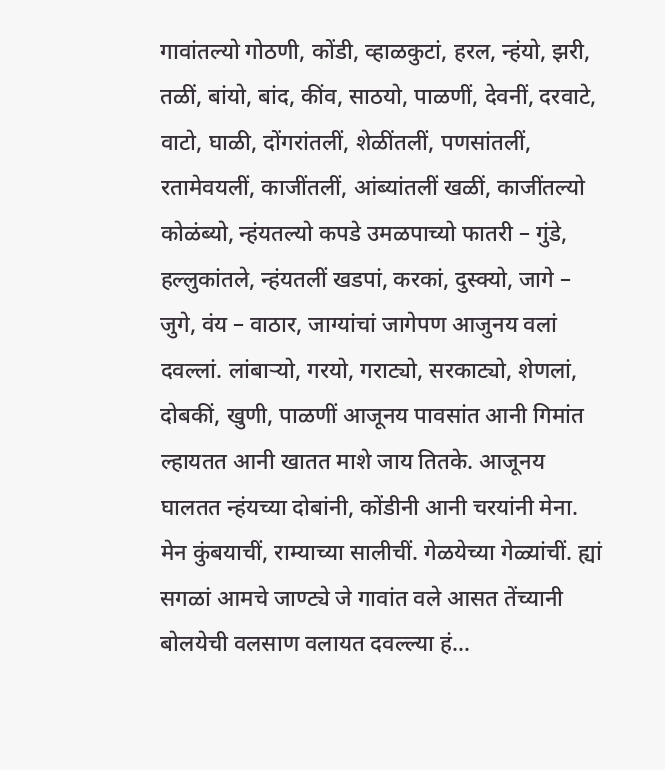गावांतल्यो गोठणी, कोंडी, व्हाळकुटां, हरल, न्हंयो, झरी, तळीं, बांयो, बांद, कींव, साठयो, पाळणीं, देवनीं, दरवाटे, वाटो, घाळी, दोंगरांतलीं, शेळींतलीं, पणसांतलीं, रतामेवयलीं, काजींतलीं, आंब्यांतलीं खळीं, काजींतल्यो कोळंब्यो, न्हंयतल्यो कपडे उमळपाच्यो फातरी – गुंडे, हल्लुकांतले, न्हंयतलीं खडपां, करकां, दुस्क्यो, जागे – जुगे, वंय – वाठार, जाग्यांचां जागेपण आजुनय वलां दवल्लां. लांबाऱ्यो, गरयो, गराट्यो, सरकाट्यो, शेणलां, दोबकीं, खुणी, पाळणीं आजूनय पावसांत आनी गिमांत ल्हायतत आनी खातत माशे जाय तितके. आजूनय घालतत न्हंयच्या दोबांनी, कोंडीनी आनी चरयांनी मेना. मेन कुंबयाचीं, राम्याच्या सालीचीं. गेळयेच्या गेळ्यांचीं. ह्यां सगळां आमचे जाण्ट्ये जे गावांत वले आसत तेंच्यानी बोलयेची वलसाण वलायत दवल्ल्या हं…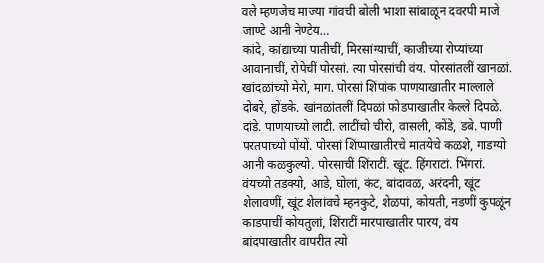वले म्हणजेच माज्या गांवची बोली भाशा सांबाळून दवरपी माजे जाण्टे आनी नेण्टेय…
कांदे, कांद्याच्या पातीचीं, मिरसांग्याचीं, काजीच्या रोप्यांच्या आवानाचीं, रोपेचीं पोरसां. त्या पोरसांची वंय. पोरसांतलीं खानळां. खांदळांच्यो मेरो, माग. पोरसां शिंपांक पाणयाखातीर माल्लाले दोबरे, होंडके. खांनळांतलीं दिपळां फोडपाखातीर केल्ले दिपळे. दांडे. पाणयाच्यो लाटी. लाटींचो चीरो, वासली, कोंडे, डबे. पाणी परतपाच्यो पोंयों. पोरसां शिंप्पाखातीरचे मातयेचे कळशे, गाडग्यो आनी कळकुल्यो. पोरसाचीं शिंराटीं. खूंट. हिंगराटां. भिंगरां. वंयच्यो तडक्यो, आडे, घोलां, कंट, बांदावळ, अरंदनी, खूंट शेलावणीं, खूंट शेलांवचे म्हनकुटे, शेळपां, कोयती, नडणीं कुपळूंन काडपाचीं कोयतुलां, शिंराटीं मारपाखातीर पारय, वंय बांदपाखातीर वापरीत त्यो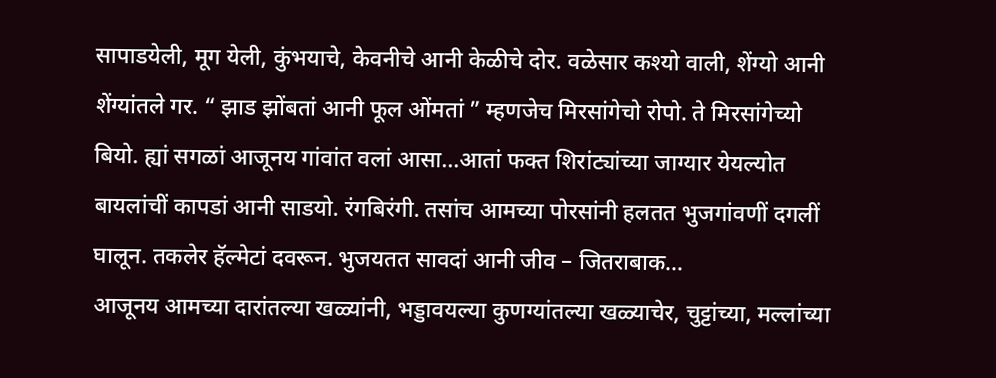सापाडयेली, मूग येली, कुंभयाचे, केवनीचे आनी केळीचे दोर. वळेसार कश्यो वाली, शेंग्यो आनी शेंग्यांतले गर. “ झाड झोंबतां आनी फूल ओंमतां ” म्हणजेच मिरसांगेचो रोपो. ते मिरसांगेच्यो बियो. ह्यां सगळां आजूनय गांवांत वलां आसा…आतां फक्त शिरांट्यांच्या जाग्यार येयल्योत बायलांचीं कापडां आनी साडयो. रंगबिरंगी. तसांच आमच्या पोरसांनी हलतत भुजगांवणीं दगलीं घालून. तकलेर हॅल्मेटां दवरून. भुजयतत सावदां आनी जीव – जितराबाक…
आजूनय आमच्या दारांतल्या खळ्यांनी, भड्डावयल्या कुणग्यांतल्या खळ्याचेर, चुट्टांच्या, मल्लांच्या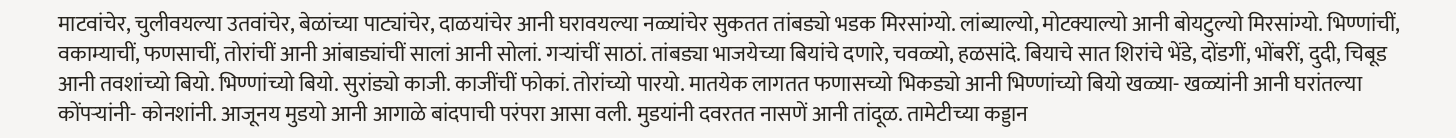माटवांचेर, चुलीवयल्या उतवांचेर, बेळांच्या पाट्यांचेर, दाळयांचेर आनी घरावयल्या नळ्यांचेर सुकतत तांबड्यो भडक मिरसांग्यो. लांब्याल्यो, मोटक्याल्यो आनी बोयटुल्यो मिरसांग्यो. भिण्णांचीं, वकाम्याचीं, फणसाचीं, तोरांचीं आनी आंबाड्यांचीं सालां आनी सोलां. गऱ्यांचीं साठां. तांबड्या भाजयेच्या बियांचे दणारे, चवळ्यो, हळसांदे. बियाचे सात शिरांचे भेंडे, दोंडगीं, भोंबरीं, दुदी, चिबूड आनी तवशांच्यो बियो. भिण्णांच्यो बियो. सुरांड्यो काजी. काजींचीं फोकां. तोरांच्यो पारयो. मातयेक लागतत फणासच्यो भिकड्यो आनी भिण्णांच्यो बियो खळ्या- खळ्यांनी आनी घरांतल्या कोंपऱ्यांनी- कोनशांनी. आजूनय मुडयो आनी आगाळे बांदपाची परंपरा आसा वली. मुडयांनी दवरतत नासणें आनी तांदूळ. तामेटीच्या कड्डान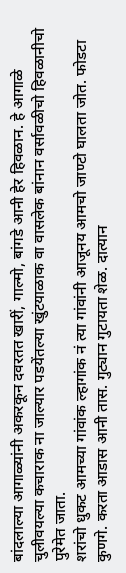बांदलाल्या आगाळ्यांनी अकरकून दवरतत खारीं, गाल्मो, बांगडे आनी हेर हिवळान. हे आगाळे चुलीवयल्या कचाराक ना जाल्यार पडयेंतल्या खुंटयाळाक वा वासलेक बांनान वर्सावळीचो हिवळानीचो पुरेमेत जाता.
शरांचो धुकट आमच्या गांवांक ल्हागांक नं त्या गांवांनी आजूनय आमचो जाण्टो घालता जोत. फोडटा कुणगे. करता आडास आनी तास. गुट्यान गुटायता शेळ. दात्यान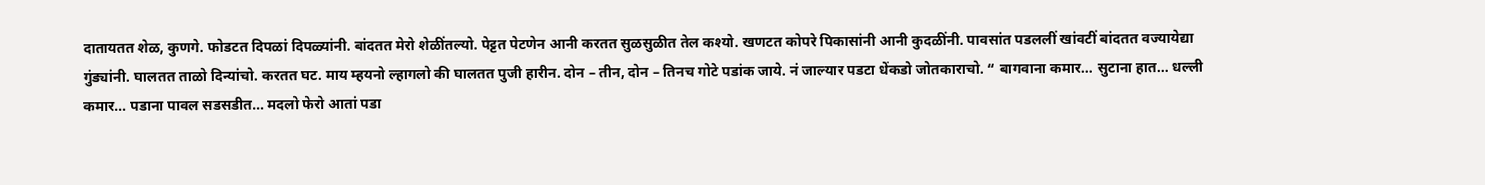दातायतत शेळ, कुणगे. फोडटत दिपळां दिपळ्यांनी. बांदतत मेरो शेळींतल्यो. पेट्टत पेटणेन आनी करतत सुळसुळीत तेल कश्यो. खणटत कोपरे पिकासांनी आनी कुदळींनी. पावसांत पडललीं खांवटीं बांदतत वज्यायेद्या गुंड्यांनी. घालतत ताळो दिन्यांचो. करतत घट. माय म्हयनो ल्हागलो की घालतत पुजी हारीन. दोन – तीन, दोन – तिनच गोटे पडांक जाये. नं जाल्यार पडटा धेंकडो जोतकाराचो. “ बागवाना कमार… सुटाना हात… धल्ली कमार… पडाना पावल सडसडीत… मदलो फेरो आतां पडा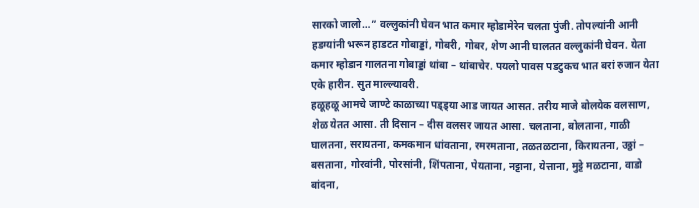सारको जालो…” वल्लुकांनी घेवन भात कमार म्होडामेरेन चलता पुंजी. तोपल्यांनी आनी हडग्यांनी भरून हाडटत गोबाड्डां, गोबरी, गोबर, शेण आनी घालतत वल्लुकांनी घेवन. येता कमार म्होडान गालतना गोबाड्डां थांबा – थांबाचेर. पयलो पावस पडटुकच भात बरां रुजान येता एके हारीन. सुत माल्ल्यावरी.
हळूहळू आमचे जाण्टे काळाच्या पड्ड्या आड जायत आसत. तरीय माजे बोलयेक वलसाण, शेळ येतत आसा. ती दिसान – दीस वलसर जायत आसा. चलताना, बोलताना, गाळी घालतना, सरायतना, कमकमान धांवताना, रमरमताना, तळतळटाना, किरायतना, उठ्ठां – बसताना, गोरवांनी, पोरसांनी, शिंपताना, पेयताना, नट्टाना, येत्ताना, मुट्टे मळटाना, वाडो बांदना,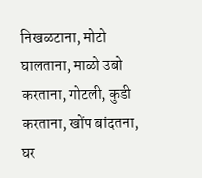निखळटाना, मोटो घालताना, माळो उबो करताना, गोटली, कुडी करताना, खोंप बांदतना, घर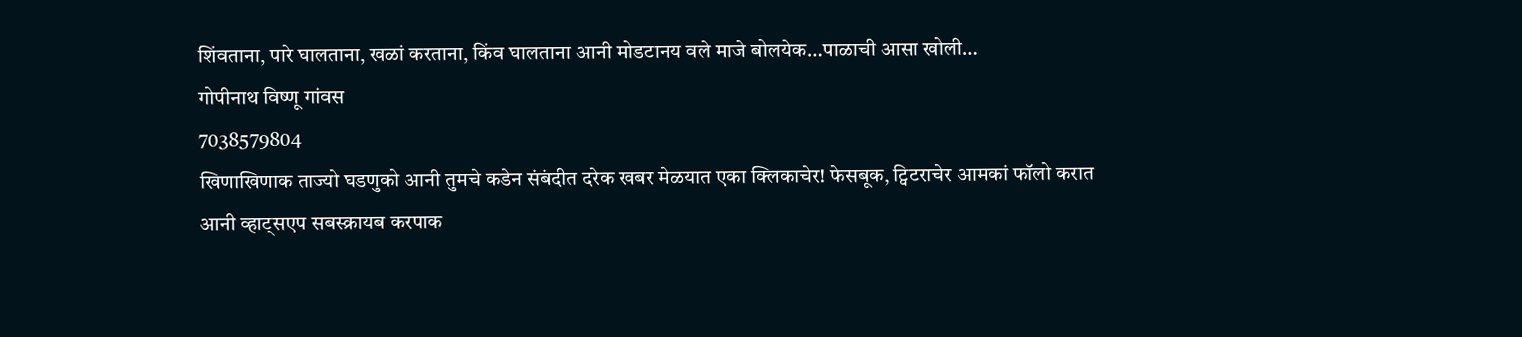शिंवताना, पारे घालताना, खळां करताना, किंव घालताना आनी मोडटानय वले माजे बोलयेक…पाळाची आसा खोली…
गोपीनाथ विष्णू गांवस
7038579804
खिणाखिणाक ताज्यो घडणुको आनी तुमचे कडेन संबंदीत दरेक खबर मेळयात एका क्लिकाचेर! फेसबूक, ट्विटराचेर आमकां फॉलो करात आनी व्हाट्सएप सबस्क्रायब करपाक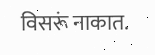विसरूं नाकात.